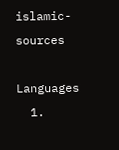islamic-sources

Languages
  1.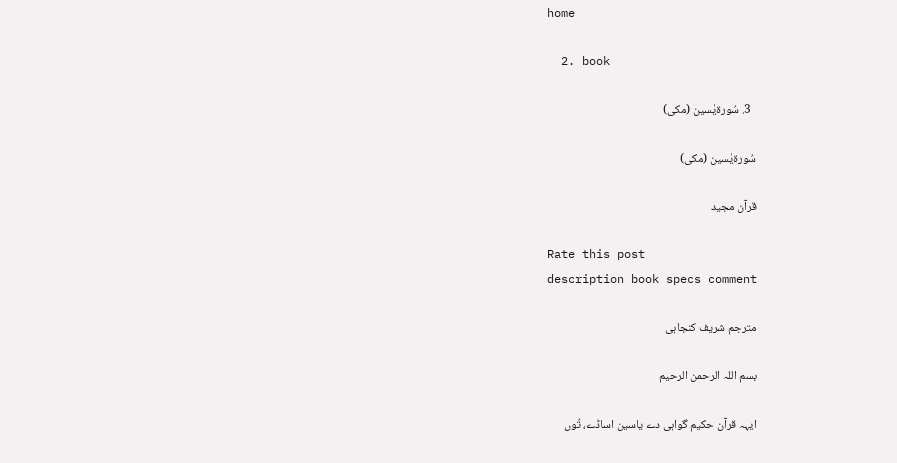home

  2. book

  3. سُورۃیٰسین (مکی)

سُورۃیٰسین (مکی)

قرآن مجید

Rate this post
description book specs comment

مترجم شریف کنجاہی

بسم اللہ الرحمن الرحیم

ایہہ قرآن حکیم گواہی دے یاسین اساڈے، تُوں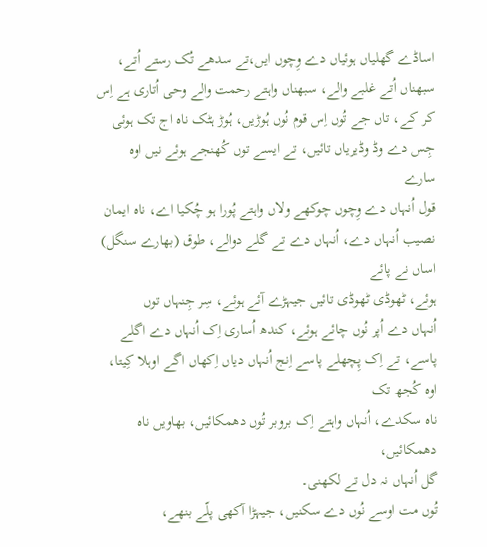اساڈے گھلیاں ہوئیاں دے وِچوں ایں،تے سدھے تُک رستے اُتے،
سبھناں اُتے غلبے والے، سبھناں واہتے رحمت والے وحی اُتاری ہے اِس
کر کے، تاں جے تُوں اِس قوم نُوں ہُوڑیں، ہُوڑ ہٹک ناہ اج تک ہوئی
جِس دے وڈ وڈیریاں تائیں، تے ایسے توں کُھنجے ہوئے نیں اوہ سارے
قول اُنہاں دے وِچوں چوکھے ولاں واہتے پُورا ہو چُکیا اے، ناہ ایمان
نصیب اُنہاں دے، اُنہاں دے تے گلے دوالے، طوق (بھارے سنگل) اساں نے پائے
ہوئے، ٹھوڈی ٹھوڈی تائیں جیہڑے آئے ہوئے، سِر جِنہاں توں
اُنہاں دے اُپر نُوں چائے ہوئے، کندھ اُساری اِک اُنہاں دے اگلے
پاسے، تے اِک پِچھلے پاسے اِنج اُنہاں دیاں اِکھاں اگے اوہلا کِیتا، اوہ کُجھ تک
ناہ سکدے، اُنہاں واہتے اِک بروبر تُوں دھمکائیں، بھاویں ناہ دھمکائیں،
گل اُنہاں نہ دل تے لکھنی۔
تُوں مت اوسے نُوں دے سکنیں، جیہڑا آکھی پلّے بنھے،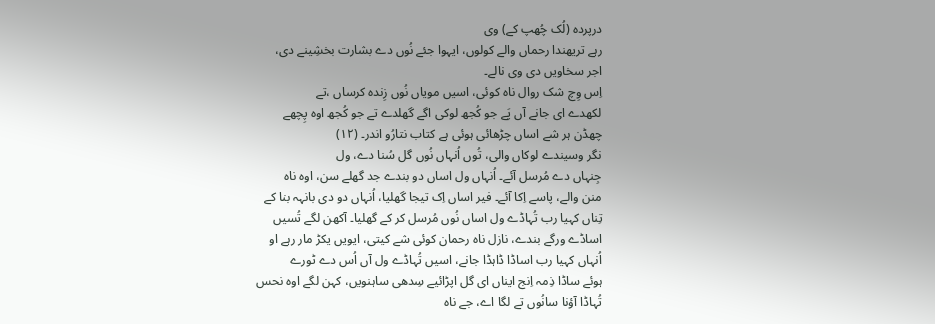درپردہ (لُک چُھپ کے) وی
رہے تریھندا رحماں والے کولوں، ایہوا جئے نُوں دے بشارت بخشِینے دی،
اجر سخاویں دی وی نالے۔
اِس وِچ شک روال ناہ کوئی، اسیں مویاں نُوں زِندہ کرساں ،تے
لکھدے ای جانے آں پَے جو کُجھ لوکی اگے گھلدے تے جو کُجھ اوہ پِچھے
چھڈن ہر شے اساں چڑھائی ہوئی ہے کتاب نتارُو اندر۔ (١٢)
نگر وسیندے لوکاں والی، تُوں اُنہاں نُوں گل سُنا دے، ول
جِنہاں دے مُرسل آئے۔ اُنہاں ول اساں دو بندے جد گھلے سن، اوہ ناہ
منن والے، پاسے اِکا آئے۔ فیر اساں اِک تیجا گھلیا، اُنہاں دو دی بانہہ بنا کے
تِناں کہیا رب تُہاڈے ول اساں نُوں مُرسل کر کے گھلیا۔ آکھن لگے تُسیں
اساڈے ورگے بندے، نازل ناہ رحمان کوئی شے کیتی، ایویں یکڑ مار رہے او
اُنہاں کہیا رب اساڈا ڈاہڈا جانے، اسیں تُہاڈے ول آں اُس دے ٹورے
ہوئے ساڈا ذِمہ اِنج ایناں ای گل اپڑائیے سِدھی ساہنویں، کہن لگے اوہ نحس
تُہاڈا آؤنا سانُوں تے لگا اے، جے ناہ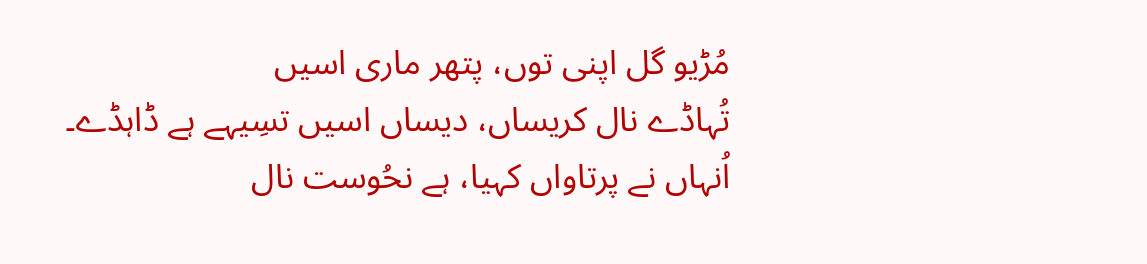مُڑیو گل اپنی توں، پتھر ماری اسیں
تُہاڈے نال کریساں، دیساں اسیں تسِیہے ہے ڈاہڈے۔
اُنہاں نے پرتاواں کہیا، ہے نحُوست نال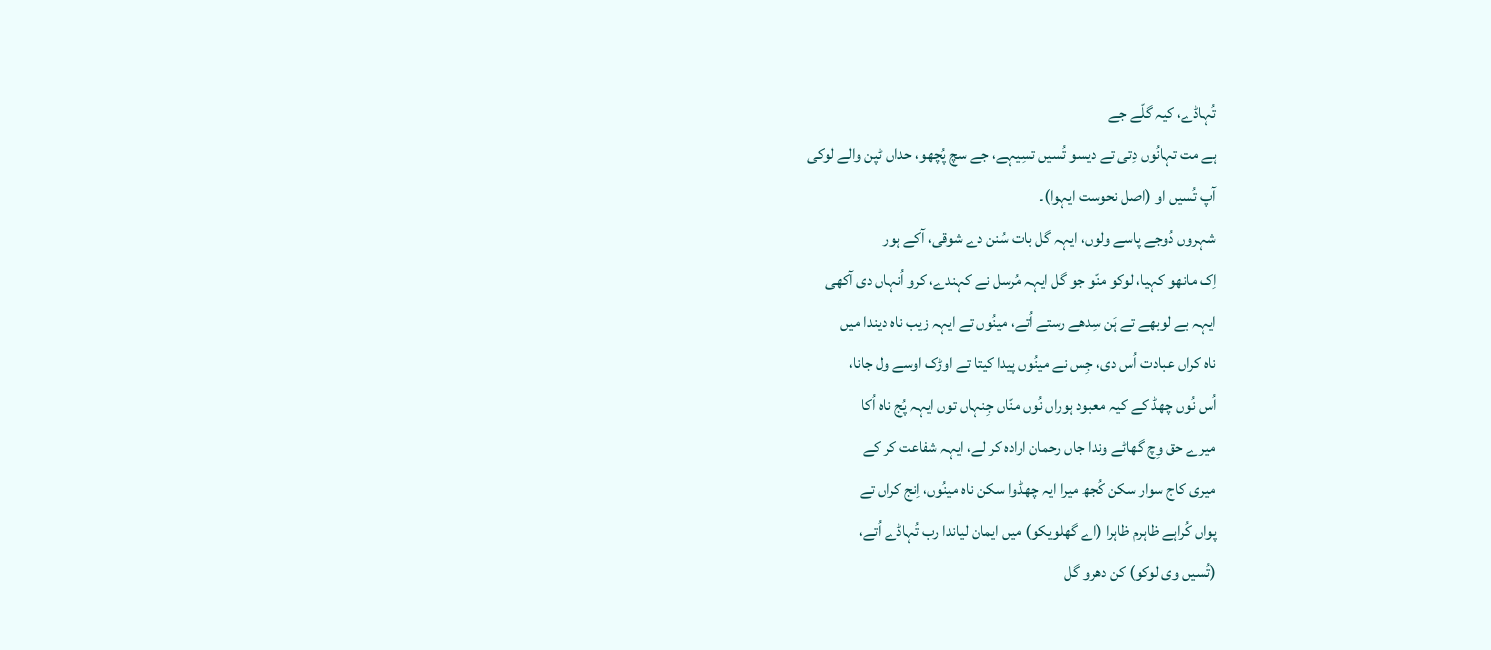تُہاڈے، کیہ گلّے جے
ہے مت تہانُوں دِتی تے دیسو تُسیں تسِیہے، جے سچ پُچھو، حداں ٹپن والے لوکی
آپ تُسیں او (اصل نحوست ایہوا)۔
شہروں دُوجے پاسے ولوں، ایہہ گل بات سُنن دے شوقی، آکے ہور
اِک مانھو کہیا، لوکو منّو جو گل ایہہ مُرسل نے کہندے، کرو اُنہاں دی آکھی
ایہہ بے لوبھے تے ہَن سِدھے رستے اُتے، مینُوں تے ایہہ زیب ناہ دیندا میں
ناہ کراں عبادت اُس دی، جِس نے مینُوں پیدا کیتا تے اوڑک اوسے ول جانا،
اُس نُوں چھڈ کے کیہ معبود ہوراں نُوں منّاں جِنہاں توں ایہہ پُج ناہ اُکا
میرے حق وِچ گھاٹے وندا جاں رحمان ارادہ کر لے، ایہہ شفاعت کر کے
میری کاج سوار سکن کُجھ میرا ایہ چھڈوا سکن ناہ مینُوں، اِنج کراں تے
پواں کُراہے ظاہرم ظاہرا (اے گھلویکو) میں ایمان لیاندا رب تُہاڈے اُتے،
(تُسیں وی لوکو) کن دھرو گل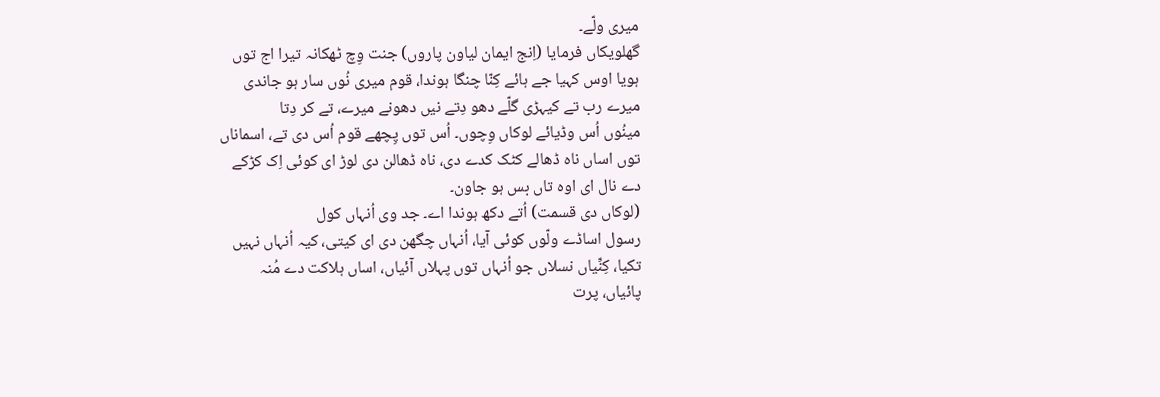میری ولّے۔
گھلویکاں فرمایا (اِنج ایمان لیاون پاروں) جنت وِچ ٹھکانہ تیرا اج توں
ہویا اوس کہیا جے ہائے کِنّا چنگا ہوندا، قوم میری نُوں سار ہو جاندی
میرے رب تے کیہڑی گلّے دھو دِتے نیں دھونے میرے، تے کر دِتا
مینُوں اُس وڈیائے لوکاں وِچوں۔ اُس توں پِچھے قوم اُس دی تے، اسماناں
توں اساں ناہ ڈھالے کٹک کدے دی، ناہ ڈھالن دی لوڑ ای کوئی اِک کڑکے
دے نال ای اوہ تاں بس ہو جاون۔
(لوکاں دی قسمت) اُتے دکھ ہوندا اے۔ جد وی اُنہاں کول
رسول اساڈے ولّوں کوئی آیا، اُنہاں چگھن دی ای کیتی، کیہ اُنہاں نہیں
تکیا، کِنِّیاں نسلاں جو اُنہاں توں پہلاں آئیاں، اساں ہلاکت دے مُنہ
پائیاں، پرت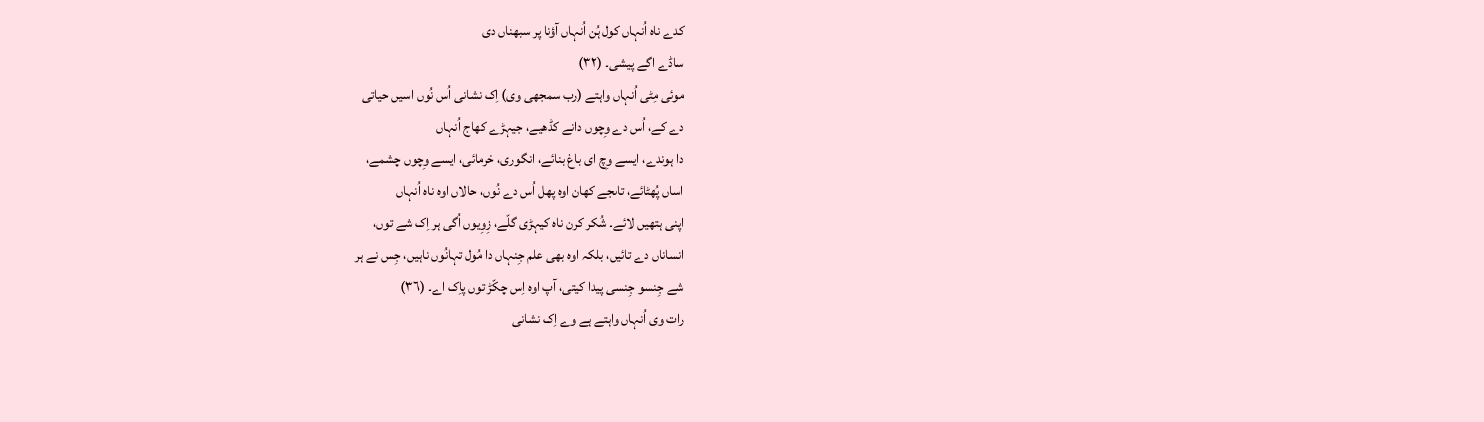کدے ناہ اُنہاں کول ہُن اُنہاں آؤنا پر سبھناں دی
ساڈے اگے پیشی۔ (٣٢)
موئی مِٹی اُنہاں واہتے (رب سمجھی وی) اِک نشانی اُس نُوں اسیں حیاتی
دے کے، اُس دے وِچوں دانے کڈھیے، جیہڑے کھاج اُنہاں
دا ہوندے، ایسے وِچ ای باغ بنائے، انگوری، خرمائی، ایسے وِچوں چشمے،
اساں پُھٹائے، تاںجے کھان اوہ پھل اُس دے نُوں، حالاں اوہ ناہ اُنہاں
اپنی ہتھیں لائے۔ شُکر کرن ناہ کیہڑی گلّے، زِوِیوں اُگی ہر اِک شے توں،
انساناں دے تائیں، بلکہ اوہ بھی علم جِنہاں دا مُول تہانُوں ناہیں، جِس نے ہر
شے جِنسو جِنسی پیدا کیتی، آپ اوہ اِس چکّڑ توں پاِک اے۔ (٣٦)
رات وی اُنہاں واہتے ہے وے اِک نشانی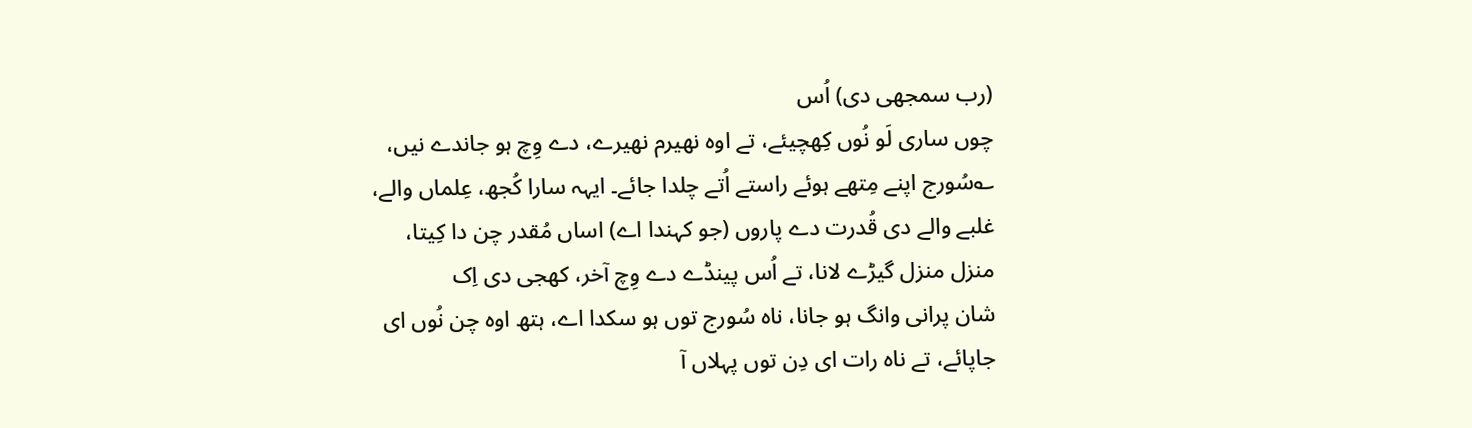(رب سمجھی دی) اُس
چوں ساری لَو نُوں کِھچیئے، تے اوہ نھیرم نھیرے، دے وِچ ہو جاندے نیں،
؎سُورج اپنے مِتھے ہوئے راستے اُتے چلدا جائے۔ ایہہ سارا کُجھ، عِلماں والے،
غلبے والے دی قُدرت دے پاروں (جو کہندا اے) اساں مُقدر چن دا کِیتا،
منزل منزل گیڑے لانا، تے اُس پینڈے دے وِچ آخر، کھجی دی اِک
شان پرانی وانگ ہو جانا، ناہ سُورج توں ہو سکدا اے، ہتھ اوہ چن نُوں ای
جاپائے، تے ناہ رات ای دِن توں پہلاں آ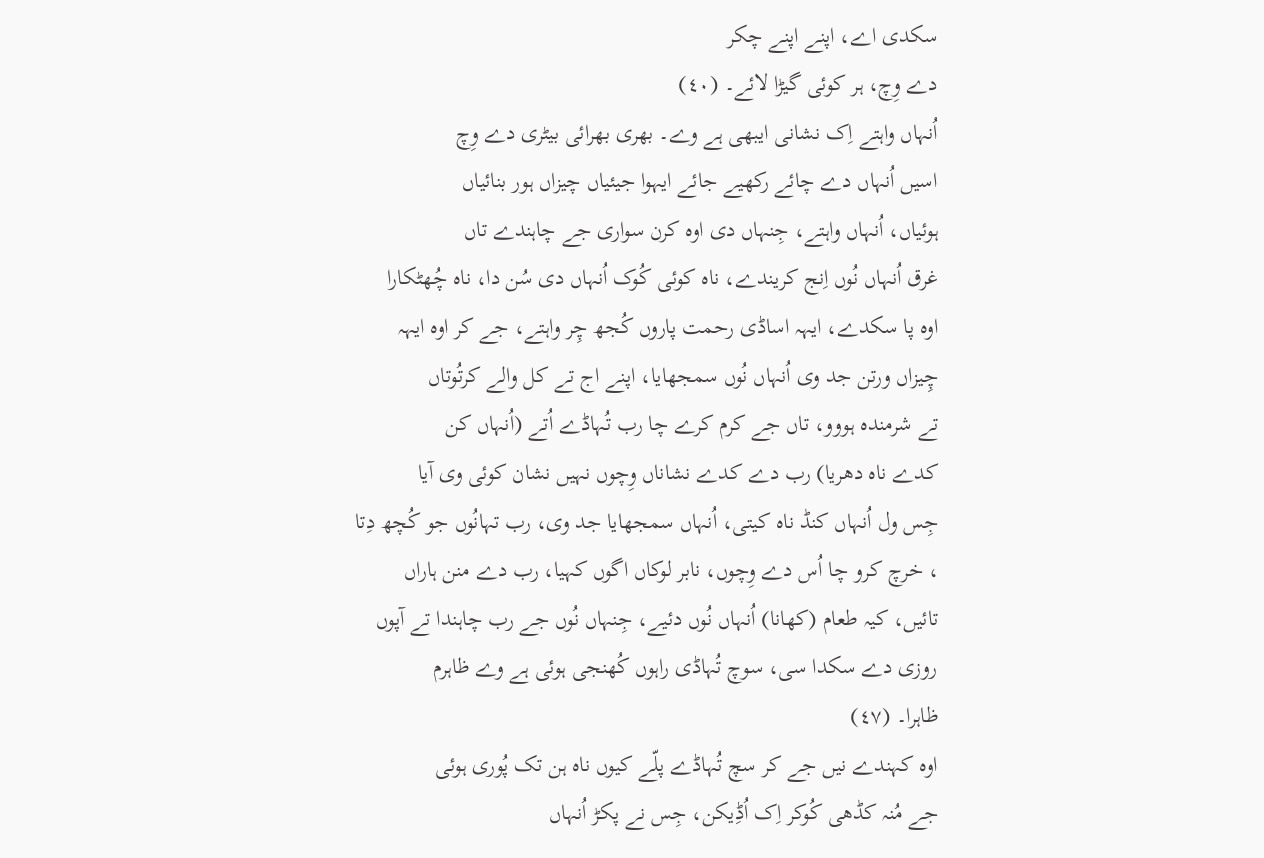سکدی اے، اپنے اپنے چکر
دے وِچ، ہر کوئی گیڑا لائے۔ (٤٠)
اُنہاں واہتے اِک نشانی ایبھی ہے وے۔ بھری بھرائی بیٹری دے وِچ
اسیں اُنہاں دے چائے رکھیے جائے ایہوا جیئیاں چیزاں ہور بنائیاں
ہوئیاں، اُنہاں واہتے، جِنہاں دی اوہ کرن سواری جے چاہندے تاں
غرق اُنہاں نُوں اِنج کریندے، ناہ کوئی کُوک اُنہاں دی سُن دا، ناہ چُھٹکارا
اوہ پا سکدے، ایہہ اساڈی رحمت پاروں کُجھ چِر واہتے، جے کر اوہ ایہہ
چِیزاں ورتن جد وی اُنہاں نُوں سمجھایا، اپنے اج تے کل والے کرتُوتاں
تے شرمندہ ہووو، تاں جے کرم کرے چا رب تُہاڈے اُتے (اُنہاں کن
کدے ناہ دھریا) رب دے کدے نشاناں وِچوں نہیں نشان کوئی وی آیا
جِس ول اُنہاں کنڈ ناہ کیتی، اُنہاں سمجھایا جد وی، رب تہانُوں جو کُچھ دِتا
، خرچ کرو چا اُس دے وِچوں، نابر لوکاں اگوں کہیا، رب دے منن ہاراں
تائیں، کیہ طعام (کھانا) اُنہاں نُوں دئیے، جِنہاں نُوں جے رب چاہندا تے آپوں
روزی دے سکدا سی، سوچ تُہاڈی راہوں کُھنجی ہوئی ہے وے ظاہرم
ظاہرا۔ (٤٧)
اوہ کہندے نیں جے کر سچ تُہاڈے پلّے کیوں ناہ ہن تک پُوری ہوئی
جے مُنہ کڈھی کُوکر اِک اُڈِیکن، جِس نے پکڑ اُنہاں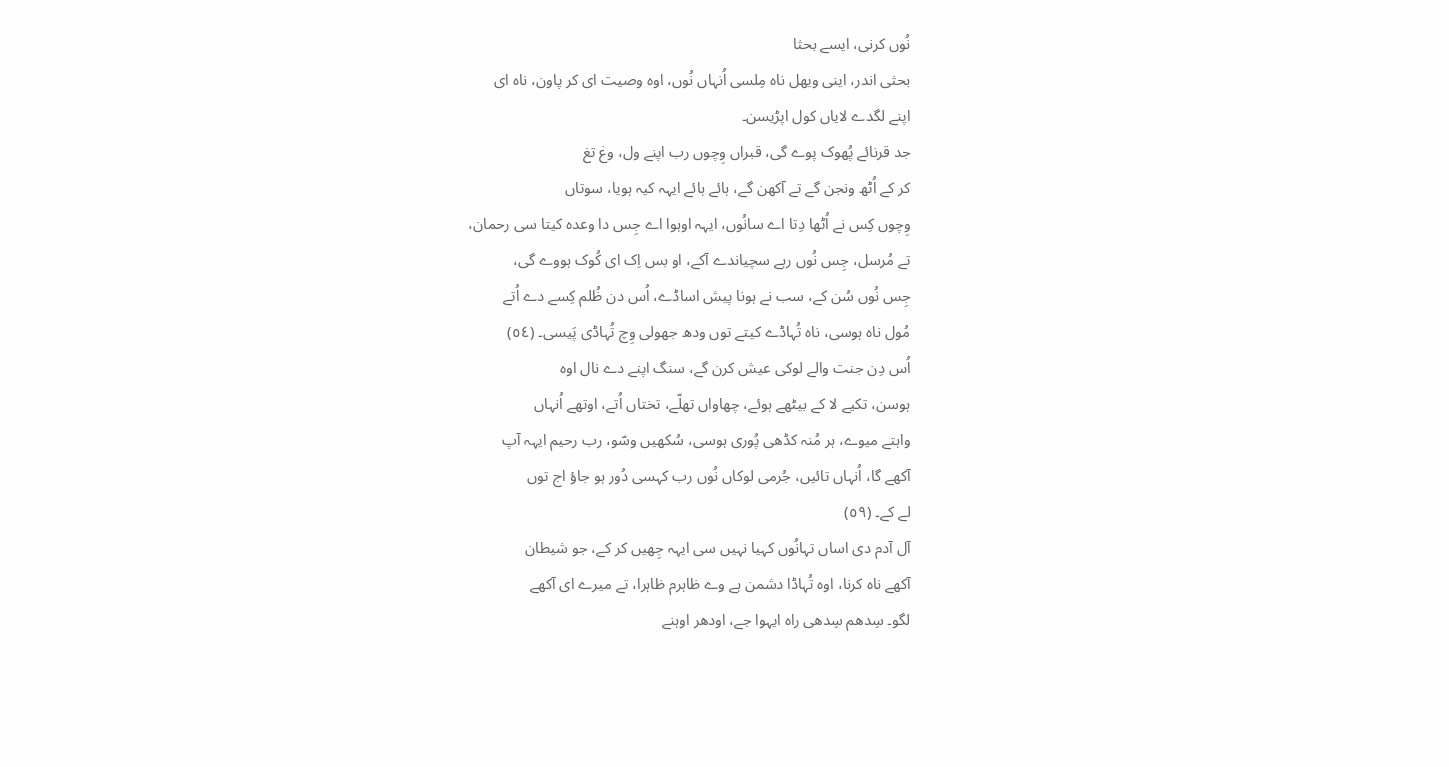نُوں کرنی، ایسے بحثا
بحثی اندر، اینی ویھل ناہ مِلسی اُنہاں نُوں، اوہ وصیت ای کر پاون، ناہ ای
اپنے لگدے لایاں کول اپڑیسن۔
جد قرنائے پُھوک پوے گی، قبراں وِچوں رب اپنے ول، وغ تغ
کر کے اُٹھ ونجن گے تے آکھن گے، ہائے ہائے ایہہ کیہ ہویا، سوتاں
وِچوں کِس نے اُٹھا دِتا اے سانُوں، ایہہ اوہوا اے جِس دا وعدہ کیتا سی رحمان،
تے مُرسل، جِس نُوں رہے سچیاندے آکے، او بس اِک ای کُوک ہووے گی،
جِس نُوں سُن کے، سب نے ہونا پیش اساڈے، اُس دن ظُلم کِسے دے اُتے
مُول ناہ ہوسی، ناہ تُہاڈے کیتے توں ودھ جھولی وِچ تُہاڈی پَیسی۔ (٥٤)
اُس دِن جنت والے لوکی عیش کرن گے، سنگ اپنے دے نال اوہ
ہوسن، تکیے لا کے بیٹھے ہوئے، چھاواں تھلّے، تختاں اُتے، اوتھے اُنہاں
واہتے میوے، ہر مُنہ کڈھی پُوری ہوسی، سُکھیں وسّو، رب رحیم ایہہ آپ
آکھے گا، اُنہاں تائیں، جُرمی لوکاں نُوں رب کہسی دُور ہو جاؤ اج توں
لے کے۔ (٥٩)
آل آدم دی اساں تہانُوں کہیا نہیں سی ایہہ جِھیں کر کے، جو شیطان
آکھے ناہ کرنا، اوہ تُہاڈا دشمن ہے وے ظاہرم ظاہرا، تے میرے ای آکھے
لگو۔ سِدھم سِدھی راہ ایہوا جے، اودھر اوہنے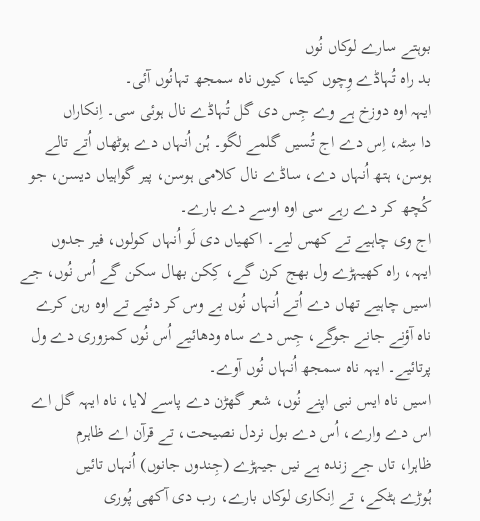بوہتے سارے لوکاں نُوں
بد راہ تُہاڈے وِچوں کیتا، کیوں ناہ سمجھ تہانُوں آئی۔
ایہہ اوہ دوزخ ہے وے جِس دی گل تُہاڈے نال ہوئی سی۔ اِنکاراں
دا سِٹہ، اِس دے اج تُسیں گلمے لگو۔ ہُن اُنہاں دے ہوٹھاں اُتے تالے
ہوسن، ہتھ اُنہاں دے، ساڈے نال کلامی ہوسن، پیر گواہیاں دیسن، جو
کُچھ کر دے رہے سی اوہ اوسے دے بارے۔
اج وی چاہیے تے کھس لیے۔ اکھیاں دی لَو اُنہاں کولوں، فیر جدوں
ایہہ، راہ کھیہڑے ول بھج کرن گے، کِکن بھال سکن گے اُس نُوں، جے
اسیں چاہیے تھاں دے اُتے اُنہاں نُوں بے وس کر دئیے تے اوہ رہن کرے
ناہ آؤنے جانے جوگے، جِس دے ساہ ودھائیے اُس نُوں کمزوری دے ول
پرتائیے۔ ایہہ ناہ سمجھ اُنہاں نُوں آوے۔
اسیں ناہ ایس نبی اپنے نُوں، شعر گھڑن دے پاسے لایا، ناہ ایہہ گل اے
اس دے وارے، اُس دے بول نردل نصیحت، تے قرآن اے ظاہرم
ظاہرا، تاں جے زندہ ہے نیں جیہڑے (جِندوں جانوں) اُنہاں تائیں
ہُوڑے ہٹکے، تے اِنکاری لوکاں بارے، رب دی آکھی پُوری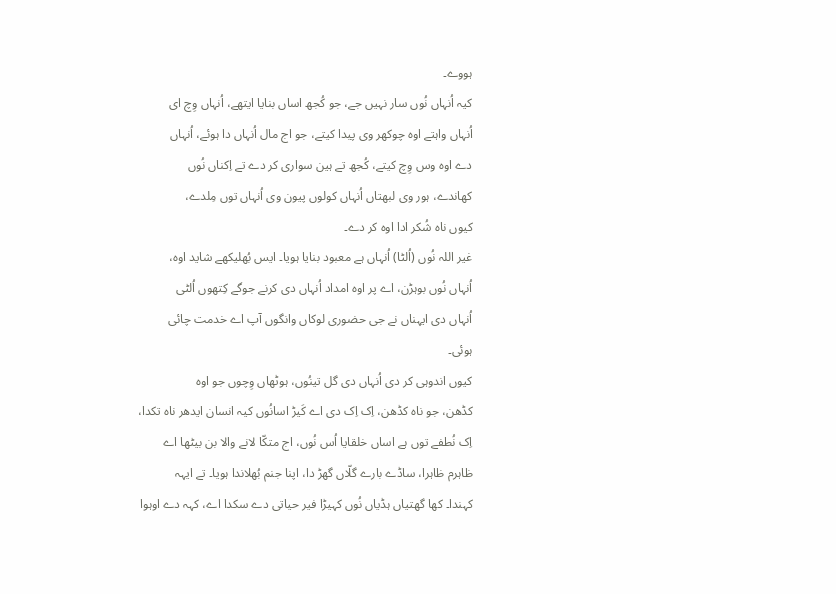ہووے۔
کیہ اُنہاں نُوں سار نہیں جے، جو کُجھ اساں بنایا ایتھے، اُنہاں وِچ ای
اُنہاں واہتے اوہ چوکھر وی پیدا کیتے، جو اج مال اُنہاں دا ہوئے، اُنہاں
دے اوہ وس وِچ کیتے، کُجھ تے ہین سواری کر دے تے اِکناں نُوں
کھاندے، ہور وی لبھتاں اُنہاں کولوں پیون وی اُنہاں توں مِلدے،
کیوں ناہ شُکر ادا اوہ کر دے۔
غیر اللہ نُوں (اُلٹا) اُنہاں ہے معبود بنایا ہویا۔ ایس بُھلیکھے شاید اوہ،
اُنہاں نُوں بوہڑن، اے پر اوہ امداد اُنہاں دی کرنے جوگے کِتھوں اُلٹی
اُنہاں دی ایہناں نے جی حضوری لوکاں وانگوں آپ اے خدمت چائی
ہوئی۔
کیوں اندوہی کر دی اُنہاں دی گل تینُوں، ہوٹھاں وِچوں جو اوہ
کڈھن، جو ناہ کڈھن، اِک اِک دی اے کَیڑ اسانُوں کیہ انسان ایدھر ناہ تکدا،
اِک نُطفے توں ہے اساں خلقایا اُس نُوں، اج متکّا لانے والا بن بیٹھا اے
ظاہرم ظاہرا، ساڈے بارے گلّاں گھڑ دا، اپنا جنم بُھلاندا ہویا۔ تے ایہہ
کہندا۔ کھا گھتیاں ہڈیاں نُوں کہیڑا فیر حیاتی دے سکدا اے، کہہ دے اوہوا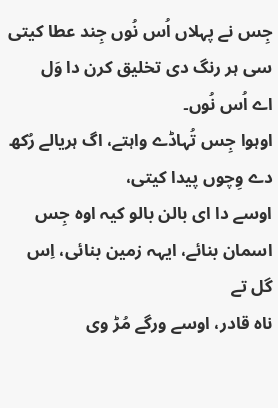جِس نے پہلاں اُس نُوں جِند عطا کیتی سی ہر رنگ دی تخلیق کرن دا وَل
اے اُس نُوں۔
اوہوا جِس تُہاڈے واہتے، اگ ہریالے رُکھ دے وِچوں پیدا کیتی،
اوسے دا ای بالن بالو کیہ اوہ جِس اسمان بنائے، ایہہ زمین بنائی، اِس گل تے
ناہ قادر، اوسے ورگے مُڑ وی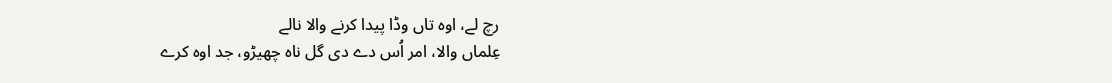رچ لے، اوہ تاں وڈا پیدا کرنے والا نالے
عِلماں والا، امر اُس دے دی گل ناہ چھیڑو، جد اوہ کرے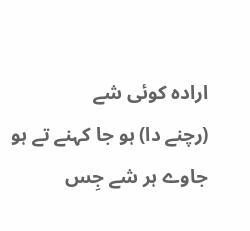ارادہ کوئی شے
(رچنے دا) ہو جا کہنے تے ہو جاوے ہر شے جِس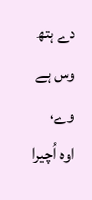دے ہتھ وس ہے وے،
اوہ اُچیرا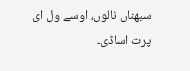سبھناں نالوں، اوسے ول ای پرت اساڈی۔